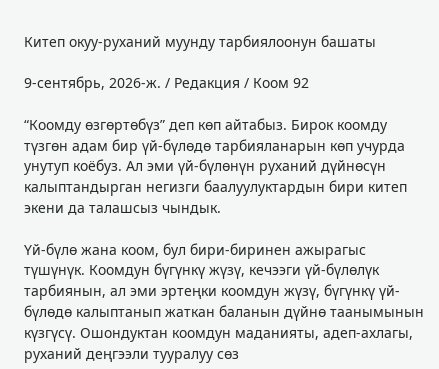Китеп окуу-руханий муунду тарбиялоонун башаты

9-сентябрь, 2026-ж. / Редакция / Коом 92

“Коомду өзгөртөбүз” деп көп айтабыз. Бирок коомду түзгөн адам бир үй-бүлөдө тарбияланарын көп учурда унутуп коёбуз. Ал эми үй-бүлөнүн руханий дүйнөсүн калыптандырган негизги баалуулуктардын бири китеп экени да талашсыз чындык.

Үй-бүлө жана коом, бул бири-биринен ажырагыс түшүнүк. Коомдун бүгүнкү жүзү, кечээги үй-бүлөлүк тарбиянын, ал эми эртеңки коомдун жүзү, бүгүнкү үй-бүлөдө калыптанып жаткан баланын дүйнө таанымынын күзгүсү. Ошондуктан коомдун маданияты, адеп-ахлагы, руханий деңгээли тууралуу сөз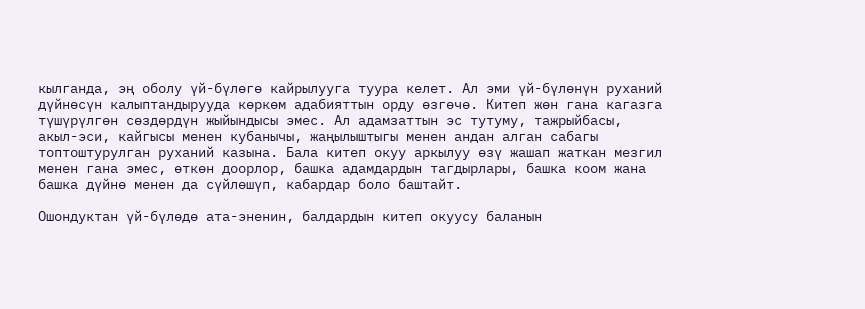кылганда, эң оболу үй-бүлөгө кайрылууга туура келет. Ал эми үй-бүлөнүн руханий дүйнөсүн калыптандырууда көркөм адабияттын орду өзгөчө. Китеп жөн гана кагазга түшүрүлгөн сөздөрдүн жыйындысы эмес. Ал адамзаттын эс тутуму, тажрыйбасы, акыл-эси, кайгысы менен кубанычы, жаңылыштыгы менен андан алган сабагы топтоштурулган руханий казына. Бала китеп окуу аркылуу өзү жашап жаткан мезгил менен гана эмес, өткөн доорлор, башка адамдардын тагдырлары, башка коом жана башка дүйнө менен да сүйлөшүп, кабардар боло баштайт.

Ошондуктан үй-бүлөдө ата-эненин, балдардын китеп окуусу баланын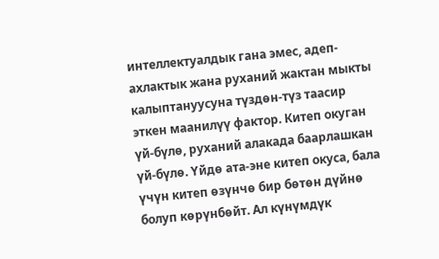интеллектуалдык гана эмес, адеп-ахлактык жана руханий жактан мыкты калыптануусуна түздөн-түз таасир эткен маанилүү фактор. Китеп окуган үй-бүлө, руханий алакада баарлашкан үй-бүлө. Үйдө ата-эне китеп окуса, бала үчүн китеп өзүнчө бир бөтөн дүйнө болуп көрүнбөйт. Ал күнүмдүк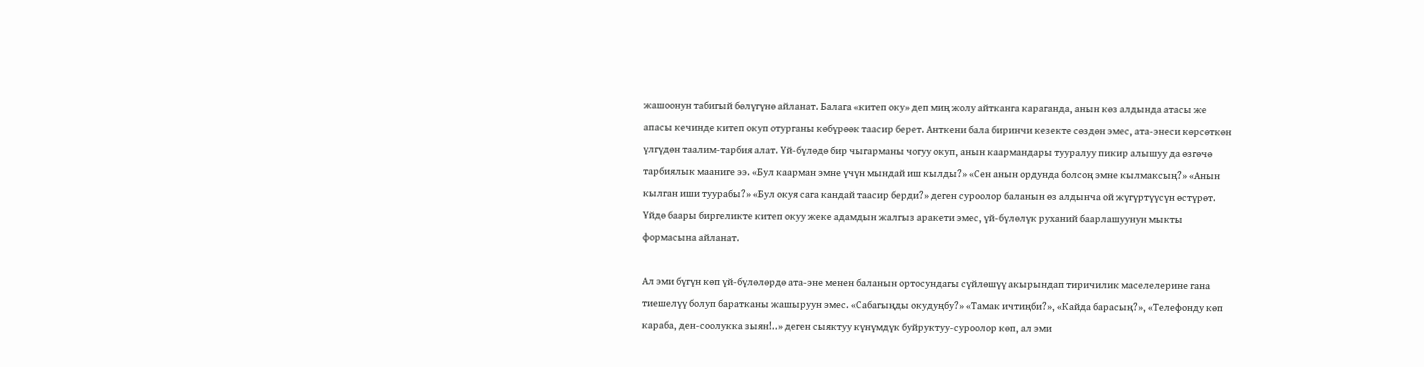жашоонун табигый бөлүгүнө айланат. Балага «китеп оку» деп миң жолу айтканга караганда, анын көз алдында атасы же апасы кечинде китеп окуп отурганы көбүрөөк таасир берет. Анткени бала биринчи кезекте сөздөн эмес, ата-энеси көрсөткөн үлгүдөн таалим-тарбия алат. Үй-бүлөдө бир чыгарманы чогуу окуп, анын каармандары тууралуу пикир алышуу да өзгөчө тарбиялык мааниге ээ. «Бул каарман эмне үчүн мындай иш кылды?» «Сен анын ордунда болсоң эмне кылмаксың?» «Анын кылган иши туурабы?» «Бул окуя сага кандай таасир берди?» деген суроолор баланын өз алдынча ой жүгүртүүсүн өстүрөт. Үйдө баары биргеликте китеп окуу жеке адамдын жалгыз аракети эмес, үй-бүлөлүк руханий баарлашуунун мыкты формасына айланат.

Ал эми бүгүн көп үй-бүлөлөрдө ата-эне менен баланын ортосундагы сүйлөшүү акырындап тиричилик маселелерине гана тиешелүү болуп баратканы жашыруун эмес. «Сабагыңды окудуңбу?» «Тамак ичтиңби?», «Кайда барасың?», «Телефонду көп караба, ден-соолукка зыян!..» деген сыяктуу күнүмдүк буйруктуу-суроолор көп, ал эми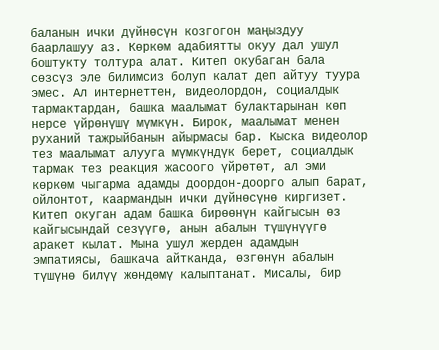баланын ички дүйнөсүн козгогон маңыздуу баарлашуу аз. Көркөм адабиятты окуу дал ушул боштукту толтура алат. Китеп окубаган бала сөзсүз эле билимсиз болуп калат деп айтуу туура эмес. Ал интернеттен, видеолордон, социалдык тармактардан, башка маалымат булактарынан көп нерсе үйрөнүшү мүмкүн. Бирок, маалымат менен руханий тажрыйбанын айырмасы бар. Кыска видеолор тез маалымат алууга мүмкүндүк берет, социалдык тармак тез реакция жасоого үйрөтөт, ал эми көркөм чыгарма адамды доордон-доорго алып барат, ойлонтот, каармандын ички дүйнөсүнө киргизет. Китеп окуган адам башка бирөөнүн кайгысын өз кайгысындай сезүүгө, анын абалын түшүнүүгө аракет кылат. Мына ушул жерден адамдын эмпатиясы, башкача айтканда, өзгөнүн абалын түшүнө билүү жөндөмү калыптанат. Мисалы, бир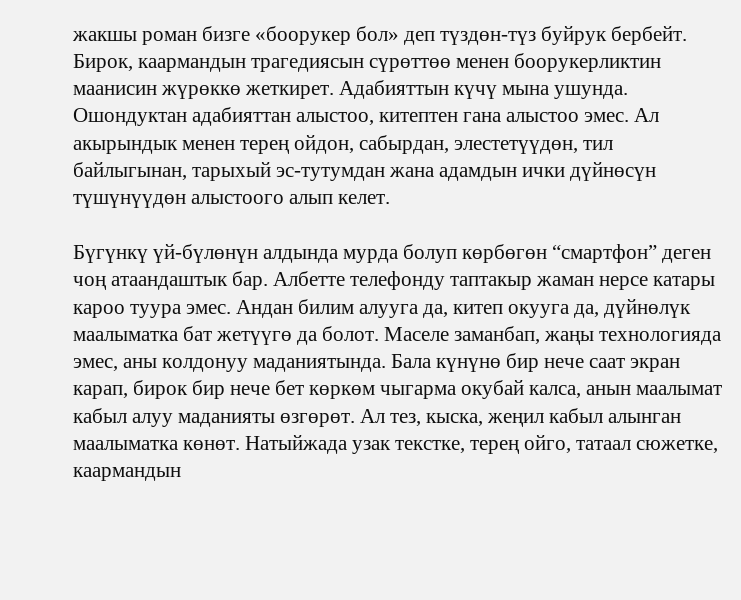жакшы роман бизге «боорукер бол» деп түздөн-түз буйрук бербейт. Бирок, каармандын трагедиясын сүрөттөө менен боорукерликтин маанисин жүрөккө жеткирет. Адабияттын күчү мына ушунда. Ошондуктан адабияттан алыстоо, китептен гана алыстоо эмес. Ал акырындык менен терең ойдон, сабырдан, элестетүүдөн, тил байлыгынан, тарыхый эс-тутумдан жана адамдын ички дүйнөсүн түшүнүүдөн алыстоого алып келет.

Бүгүнкү үй-бүлөнүн алдында мурда болуп көрбөгөн “смартфон” деген чоң атаандаштык бар. Албетте телефонду таптакыр жаман нерсе катары кароо туура эмес. Андан билим алууга да, китеп окууга да, дүйнөлүк маалыматка бат жетүүгө да болот. Маселе заманбап, жаңы технологияда эмес, аны колдонуу маданиятында. Бала күнүнө бир нече саат экран карап, бирок бир нече бет көркөм чыгарма окубай калса, анын маалымат кабыл алуу маданияты өзгөрөт. Ал тез, кыска, жеңил кабыл алынган маалыматка көнөт. Натыйжада узак текстке, терең ойго, татаал сюжетке, каармандын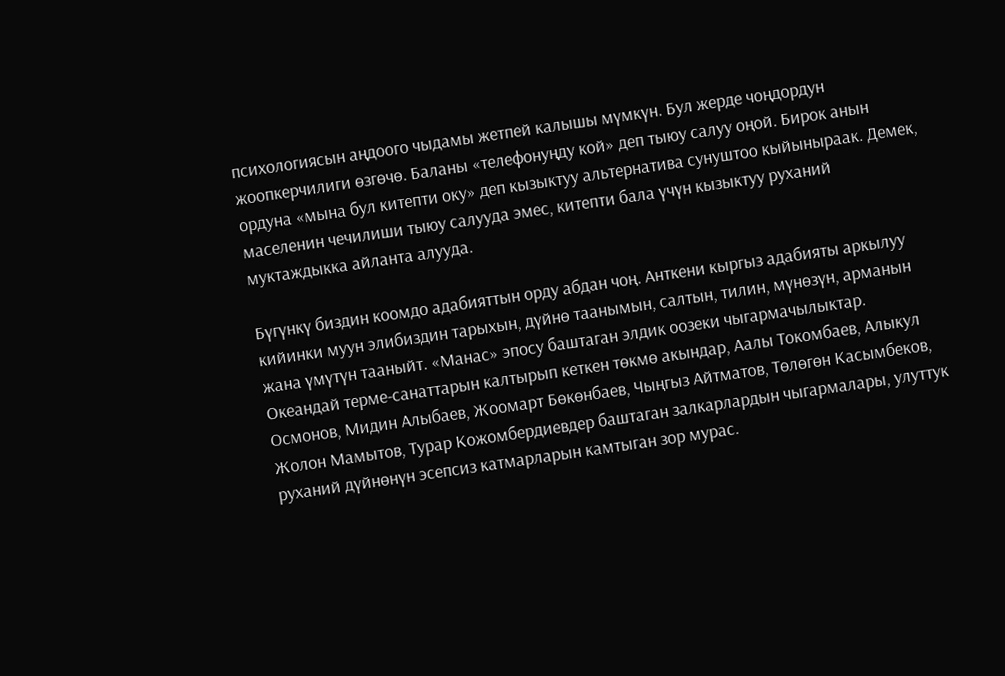психологиясын аңдоого чыдамы жетпей калышы мүмкүн. Бул жерде чоңдордун жоопкерчилиги өзгөчө. Баланы «телефонуңду кой» деп тыюу салуу оңой. Бирок анын ордуна «мына бул китепти оку» деп кызыктуу альтернатива сунуштоо кыйыныраак. Демек, маселенин чечилиши тыюу салууда эмес, китепти бала үчүн кызыктуу руханий муктаждыкка айланта алууда.

Бүгүнкү биздин коомдо адабияттын орду абдан чоң. Анткени кыргыз адабияты аркылуу кийинки муун элибиздин тарыхын, дүйнө таанымын, салтын, тилин, мүнөзүн, арманын жана үмүтүн тааныйт. «Манас» эпосу баштаган элдик оозеки чыгармачылыктар. Океандай терме-санаттарын калтырып кеткен төкмө акындар, Аалы Токомбаев, Алыкул Осмонов, Мидин Алыбаев, Жоомарт Бөкөнбаев, Чыңгыз Айтматов, Төлөгөн Касымбеков, Жолон Мамытов, Турар Кожомбердиевдер баштаган залкарлардын чыгармалары, улуттук руханий дүйнөнүн эсепсиз катмарларын камтыган зор мурас.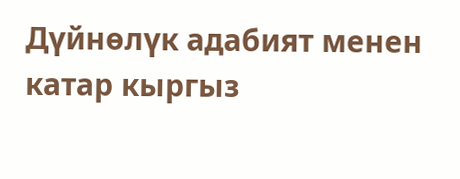Дүйнөлүк адабият менен катар кыргыз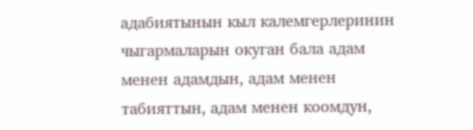адабиятынын кыл калемгерлеринин чыгармаларын окуган бала адам менен адамдын, адам менен табияттын, адам менен коомдун,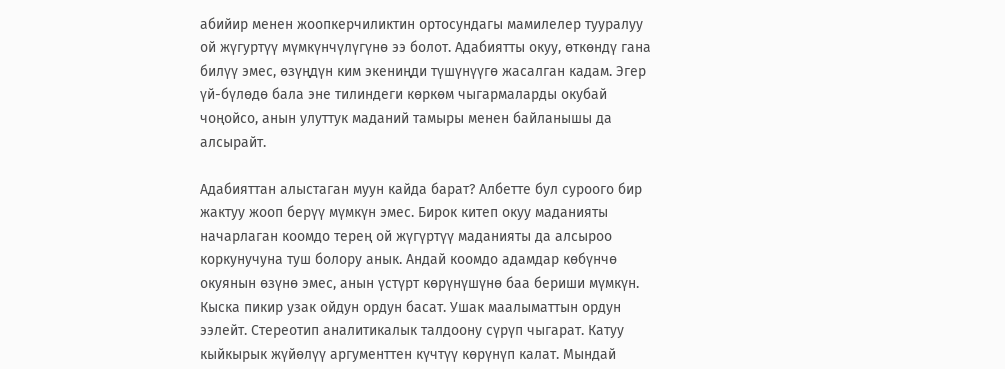абийир менен жоопкерчиликтин ортосундагы мамилелер тууралуу ой жүгуртүү мүмкүнчүлүгүнө ээ болот. Адабиятты окуу, өткөндү гана билүү эмес, өзүңдүн ким экениңди түшүнүүгө жасалган кадам. Эгер үй-бүлөдө бала эне тилиндеги көркөм чыгармаларды окубай чоңойсо, анын улуттук маданий тамыры менен байланышы да алсырайт.

Адабияттан алыстаган муун кайда барат? Албетте бул суроого бир жактуу жооп берүү мүмкүн эмес. Бирок китеп окуу маданияты начарлаган коомдо терең ой жүгүртүү маданияты да алсыроо коркунучуна туш болору анык. Андай коомдо адамдар көбүнчө окуянын өзүнө эмес, анын үстүрт көрүнүшүнө баа бериши мүмкүн. Кыска пикир узак ойдун ордун басат. Ушак маалыматтын ордун ээлейт. Стереотип аналитикалык талдоону сүрүп чыгарат. Катуу кыйкырык жүйөлүү аргументтен күчтүү көрүнүп калат. Мындай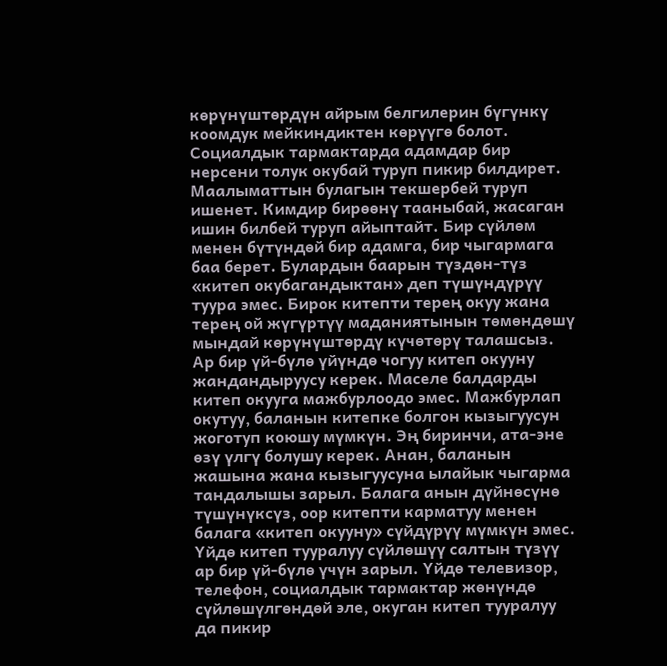көрүнүштөрдүн айрым белгилерин бүгүнкү коомдук мейкиндиктен көрүүгө болот. Социалдык тармактарда адамдар бир нерсени толук окубай туруп пикир билдирет. Маалыматтын булагын текшербей туруп ишенет. Кимдир бирөөнү тааныбай, жасаган ишин билбей туруп айыптайт. Бир сүйлөм менен бүтүндөй бир адамга, бир чыгармага баа берет. Булардын баарын түздөн-түз «китеп окубагандыктан» деп түшүндүрүү туура эмес. Бирок китепти терең окуу жана терең ой жүгүртүү маданиятынын төмөндөшү мындай көрүнүштөрдү күчөтөрү талашсыз.
Ар бир үй-бүлө үйүндө чогуу китеп окууну жандандыруусу керек. Маселе балдарды китеп окууга мажбурлоодо эмес. Мажбурлап окутуу, баланын китепке болгон кызыгуусун жоготуп коюшу мүмкүн. Эң биринчи, ата-эне өзү үлгү болушу керек. Анан, баланын жашына жана кызыгуусуна ылайык чыгарма тандалышы зарыл. Балага анын дүйнөсүнө түшүнүксүз, оор китепти карматуу менен балага «китеп окууну» сүйдүрүү мүмкүн эмес. Үйдө китеп тууралуу сүйлөшүү салтын түзүү ар бир үй-бүлө үчүн зарыл. Үйдө телевизор, телефон, социалдык тармактар жөнүндө сүйлөшүлгөндөй эле, окуган китеп тууралуу да пикир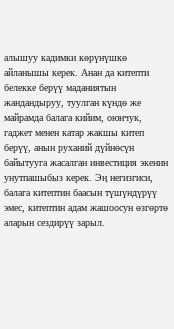алышуу кадимки көрүнүшкө айланышы керек. Анан да китепти белекке берүү маданиятын жандандыруу, туулган күндө же майрамда балага кийим, оюнчук, гаджет менен катар жакшы китеп берүү, анын руханий дүйнөсүн байытууга жасалган инвестиция экенин унутпашыбыз керек. Эң негизгиси, балага китептин баасын түшүндүрүү эмес, китептин адам жашоосун өзгөртө аларын сездирүү зарыл.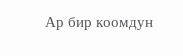Ар бир коомдун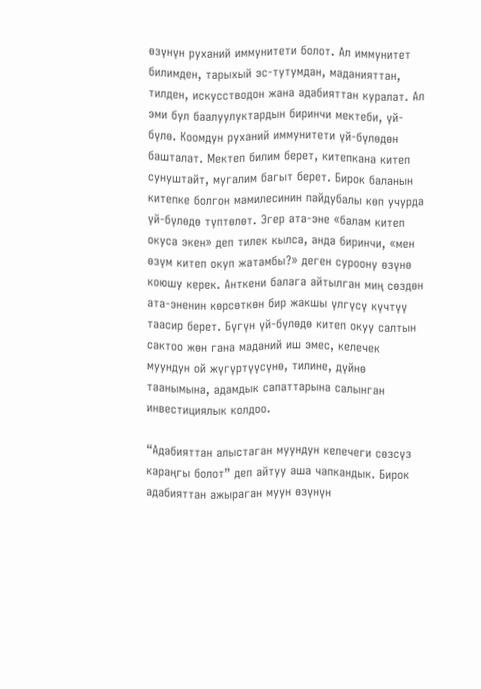өзүнүн руханий иммунитети болот. Ал иммунитет билимден, тарыхый эс-тутумдан, маданияттан, тилден, искусстводон жана адабияттан куралат. Ал эми бул баалуулуктардын биринчи мектеби, үй-бүлө. Коомдун руханий иммунитети үй-бүлөдөн башталат. Мектеп билим берет, китепкана китеп сунуштайт, мугалим багыт берет. Бирок баланын китепке болгон мамилесинин пайдубалы көп учурда үй-бүлөдө түптөлөт. Эгер ата-эне «балам китеп окуса экен» деп тилек кылса, анда биринчи, «мен өзүм китеп окуп жатамбы?» деген суроону өзүнө коюшу керек. Анткени балага айтылган миң сөздөн ата-эненин көрсөткөн бир жакшы үлгүсү күчтүү таасир берет. Бүгүн үй-бүлөдө китеп окуу салтын сактоо жөн гана маданий иш эмес, келечек муундун ой жүгүртүүсүнө, тилине, дүйнө таанымына, адамдык сапаттарына салынган инвестициялык колдоо.

“Адабияттан алыстаган муундун келечеги сөзсүз караңгы болот” деп айтуу аша чапкандык. Бирок адабияттан ажыраган муун өзүнүн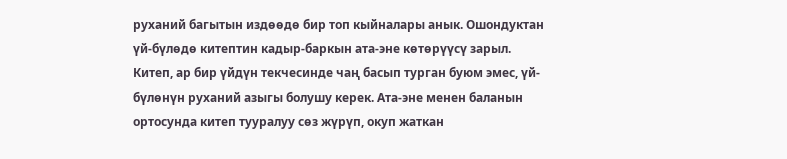руханий багытын издөөдө бир топ кыйналары анык. Ошондуктан үй-бүлөдө китептин кадыр-баркын ата-эне көтөрүүсү зарыл. Китеп, ар бир үйдүн текчесинде чаң басып турган буюм эмес, үй-бүлөнүн руханий азыгы болушу керек. Ата-эне менен баланын ортосунда китеп тууралуу сөз жүрүп, окуп жаткан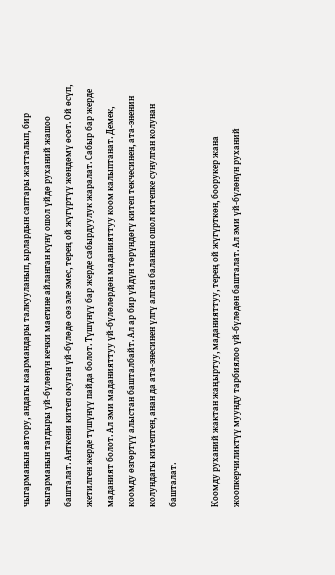чыгарманын автору, андагы каармандары талкууланып, ырлардын саптары жатталып, бир чыгарманын тагдыры үй-бүлөнүн кечки маегине айланган күнү ошол үйдө руханий жашоо башталат. Анткени китеп окуган үй-бүлөдө сөз эле эмес, терең ой жүгүртүү жөндөмү өсөт. Ой өсүп, жетилген жерде түшүнүү пайда болот. Түшүнүү бар жерде сабырдуулук жаралат. Сабыр бар жерде маданият болот. Ал эми маданияттуу үй-бүлөлөрдөн маданияттуу коом калыптанат. Демек, коомду өзгөртүү алыстан башталбайт. Ал ар бир үйдүн төрүндөгү китеп текчесинен, ата-эненин колундагы китептен, анан да ата-энесинен үлгү алган баланын ошол китепке сунулган колунан башталат.

Коомду руханий жактан жаңыртуу, маданияттуу, терең ой жүгүрткөн, боорукер жана жоопкерчиликтүү муунду тарбиялоо үй-бүлөдөн башталат. Ал эми үй-бүлөнүн руханий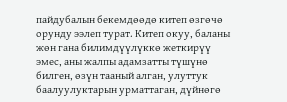пайдубалын бекемдөөдө китеп өзгөчө орунду ээлеп турат. Китеп окуу, баланы жөн гана билимдүүлүккө жеткирүү эмес, аны жалпы адамзатты түшүнө билген, өзүн тааный алган, улуттук баалуулуктарын урматтаган, дүйнөгө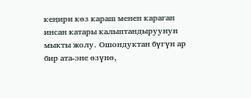кеңири көз караш менен караган инсан катары калыптандыруунун мыкты жолу. Ошондуктан бүгүн ар бир ата-эне өзүнө,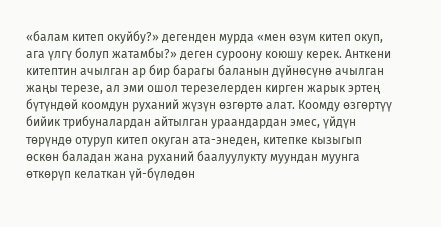«балам китеп окуйбу?» дегенден мурда «мен өзүм китеп окуп, ага үлгү болуп жатамбы?» деген суроону коюшу керек. Анткени китептин ачылган ар бир барагы баланын дүйнөсүнө ачылган жаңы терезе, ал эми ошол терезелерден кирген жарык эртең бүтүндөй коомдун руханий жүзүн өзгөртө алат. Коомду өзгөртүү бийик трибуналардан айтылган ураандардан эмес, үйдүн төрүндө отуруп китеп окуган ата-энеден, китепке кызыгып өскөн баладан жана руханий баалуулукту муундан муунга өткөрүп келаткан үй-бүлөдөн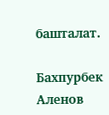башталат.

Бахпурбек Аленов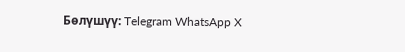Бөлүшүү: Telegram WhatsApp X